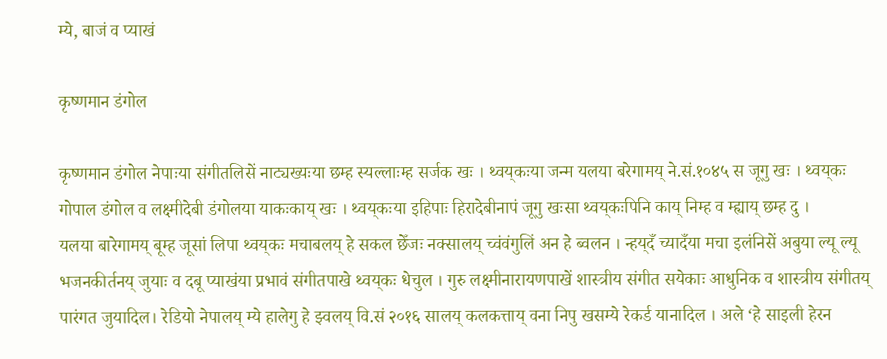म्ये, बाजं व प्याखं

कृष्णमान डंगोल

कृष्णमान डंगोल नेपाःया संगीतलिसें नाट्यख्यःया छम्ह स्यल्लाःम्ह सर्जक खः । थ्वय्‌कःया जन्म यलया बरेगामय्‌ ने.सं.१०४५ स जूगु खः । थ्वय्‌कः गोपाल डंगोल व लक्ष्मीदेबी डंगोलया याकःकाय्‌ खः । थ्वय्‌कःया इहिपाः हिरादेबीनापं जूगु खःसा थ्वय्‌कःपिनि काय्‌ निम्ह व म्ह्याय्‌ छम्ह दु ।
यलया बारेगामय्‌ बूम्ह जूसां लिपा थ्वय्‌कः मचाबलय्‌ हे सकल छेँजः नक्सालय्‌ च्वंवंगुलिं अन हे ब्वलन । न्हय्‌दँ च्यादँया मचा इलंनिसें अबुया ल्यू ल्यू भजनकीर्तनय्‌ जुयाः व दबू प्याखंया प्रभावं संगीतपाखे थ्वय्‌कः धेचुल । गुरु लक्ष्मीनारायणपाखें शास्त्रीय संगीत सयेकाः आधुनिक व शास्त्रीय संगीतय्‌ पारंगत जुयादिल। रेडियो नेपालय्‌ म्ये हालेगु हे झ्वलय्‌ वि.सं २०१६ सालय्‌ कलकत्ताय्‌ वना निपु खसम्ये रेकर्ड यानादिल । अले ‘हे साइली हेरन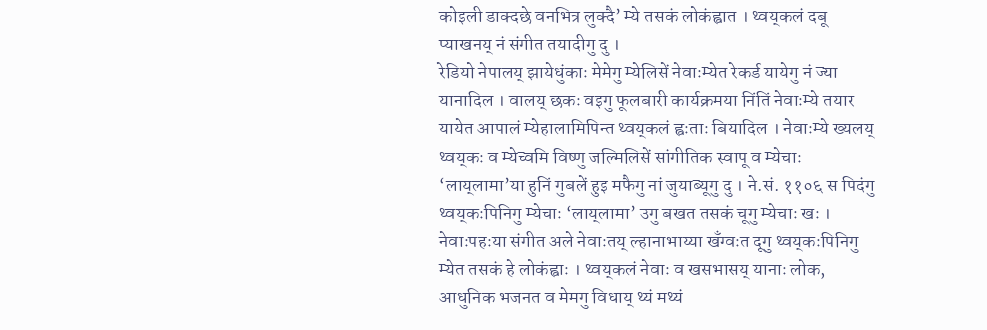कोइली डाक्दछे वनभित्र लुक्दै’ म्ये तसकं लोकंह्वात । थ्वय्‌कलं दबू प्याखनय्‌ नं संगीत तयादीगु दु ।
रेडियो नेपालय्‌ झायेधुंकाः मेमेगु म्येलिसें नेवाःम्येत रेकर्ड यायेगु नं ज्या यानादिल । वालय्‌ छकः वइगु फूलबारी कार्यक्रमया निंतिं नेवाःम्ये तयार यायेत आपालं म्येहालामिपिन्त थ्वय्‌कलं ह्वःताः बियादिल । नेवाःम्ये ख्यलय्‌ थ्वय्‌कः व म्येच्वमि विष्णु जल्मिलिसें सांगीतिक स्वापू व म्येचाः ‘लाय्‌लामा’या हुनिं गुबलें हुइ मफैगु नां जुयाब्यूगु दु । ने.सं. ११०६ स पिदंगु थ्वय्‌कःपिनिगु म्येचाः ‘लाय्‌लामा’ उगु बखत तसकं चूगु म्येचाः खः । नेवाःपहःया संगीत अले नेवाःतय्‌ ल्हानाभाय्या खँग्वःत दूगु थ्वय्‌कःपिनिगु म्येत तसकं हे लोकंह्वाः । थ्वय्‌कलं नेवाः व खसभासय्‌ यानाः लोक, आधुनिक भजनत व मेमगु विधाय्‌ थ्यं मथ्यं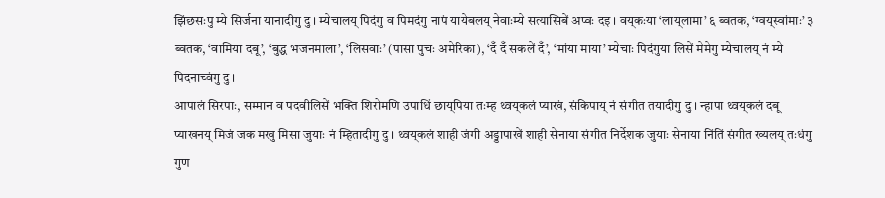झिंछसःपु म्ये सिर्जना यानादीगु दु । म्येचालय्‌ पिदंगु व पिमदंगु नापं यायेबलय्‌ नेवाःम्ये सत्यासिबें अप्वः दइ । वय्‌कःया ‘लाय्‌लामा’ ६ ब्वतक, ‘ग्वय्‌स्वांमाः’ ३ ब्वतक, ‘वामिया दबू’, ‘बुद्ध भजनमाला’, ‘लिसवाः’ (पासा पुचः अमेरिका), ‘दँ दँ सकलें दँ’, ‘मांया माया’ म्येचाः पिदंगुया लिसें मेमेगु म्येचालय्‌ नं म्ये पिदनाच्वंगु दु ।
आपालं सिरपाः, सम्मान व पदवीलिसें भक्ति शिरोमणि उपाधिं छाय्‌पिया तःम्ह थ्वय्‌कलं प्याखं, संकिपाय्‌ नं संगीत तयादीगु दु । न्हापा थ्वय्‌कलं दबू प्याखनय्‌ मिजं जक मखु मिसा जुयाः नं म्हितादीगु दु । थ्वय्‌कलं शाही जंगी अड्डापाखें शाही सेनाया संगीत निर्देशक जुयाः सेनाया निंतिं संगीत ख्यलय्‌ तःधंगु गुण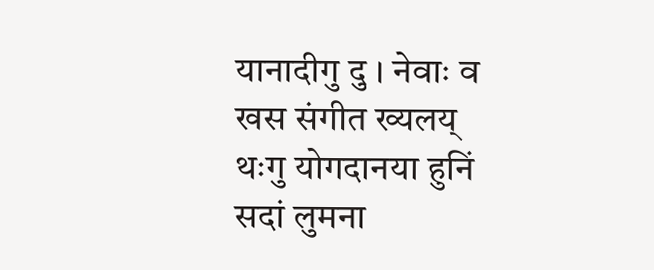यानादीगु दु । नेवाः व खस संगीत ख्यलय्‌ थःगु योगदानया हुनिं सदां लुमना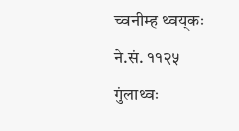च्वनीम्ह थ्वय्‌कः ने.सं. ११२५ गुंलाथ्वः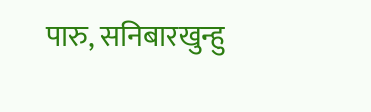पारु, सनिबारखुन्हु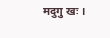मदुगु खः ।